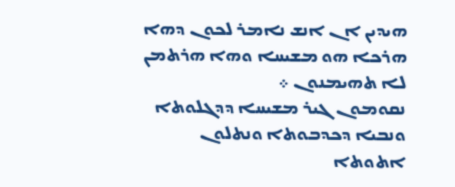ܗܝܕܝܢ ܐܢ ܐܢܫ ܢܐܡܪ ܠܟܘܢ ܕܗܐ ܗܪܟܐ ܗܘ ܡܫܝܚܐ ܘܗܐ ܗܪܬܡܢ ܠܐ ܬܗܝܡܢܘܢ ܀
ܢܩܘܡܘܢ ܓܝܪ ܡܫܝܚܐ ܕܕܓܠܘܬܐ ܘܢܒܝܐ ܕܟܕܒܘܬܐ ܘܢܬܠܘܢ ܐܬܘܬܐ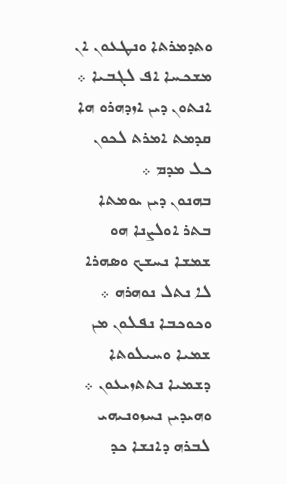ܘܬܕܡܪܬܐ ܘܢܛܥܘܢ ܐܢ ܡܫܟܚܐ ܐܦ ܠܓܒܝܐ ܀
ܐܢܬܘܢ ܕܝܢ ܐܙܕܗܪܘ ܗܐ ܩܕܡܬ ܐܡܪܬ ܠܟܘܢ ܟܠ ܡܕܡ ܀
ܒܗܢܘܢ ܕܝܢ ܝܘܡܬܐ ܒܬܪ ܐܘܠܨܢܐ ܗܘ ܫܡܫܐ ܢܚܫܟ ܘܤܗܪܐ ܠܐ ܢܬܠ ܢܘܗܪܗ ܀
ܘܟܘܟܒܐ ܢܦܠܘܢ ܡܢ ܫܡܝܐ ܘܚܝܠܘܬܐ ܕܫܡܝܐ ܢܬܬܙܝܥܘܢ ܀
ܘܗܝܕܝܢ ܢܚܙܘܢܝܗܝ ܠܒܪܗ ܕܐܢܫܐ ܟܕ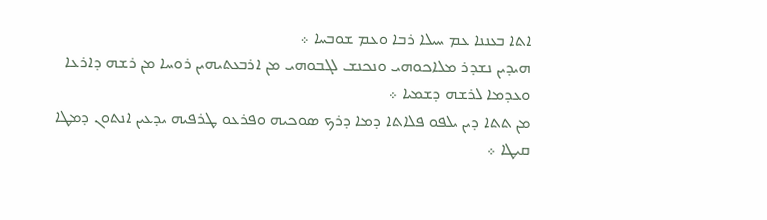ܐܬܐ ܒܥܢܢܐ ܥܡ ܚܝܠܐ ܪܒܐ ܘܥܡ ܫܘܒܚܐ ܀
ܗܝܕܝܢ ܢܫܕܪ ܡܠܐܟܘܗܝ ܘܢܟܢܫ ܠܓܒܘܗܝ ܡܢ ܐܪܒܥܬܝܗܝܢ ܪܘܚܐ ܡܢ ܪܫܗ ܕܐܪܥܐ ܘܥܕܡܐ ܠܪܫܗ ܕܫܡܝܐ ܀
ܡܢ ܬܬܐ ܕܝܢ ܝܠܦܘ ܦܠܐܬܐ ܕܡܐ ܕܪܟ ܤܘܟܝܗ ܘܦܪܥܘ ܛܪܦܝܗ ܝܕܥܝܢ ܐܢܬܘܢ ܕܡܛܐ ܩܝܛܐ ܀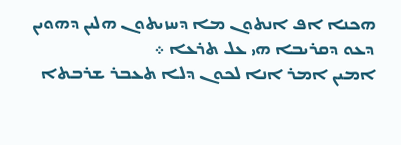ܗܟܢܐ ܐܦ ܐܢܬܘܢ ܡܐ ܕܚܙܝܬܘܢ ܗܠܝܢ ܕܗܘܝܢ ܕܥܘ ܕܩܪܝܒܐ ܗܝ ܥܠ ܬܪܥܐ ܀
ܐܡܝܢ ܐܡܪ ܐܢܐ ܠܟܘܢ ܕܠܐ ܬܥܒܪ ܫܪܒܬܐ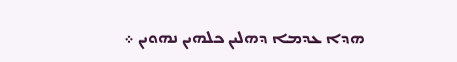ܗܕܐ ܥܕܡܐ ܕܗܠܝܢ ܟܠܗܝܢ ܢܗܘܝܢ ܀